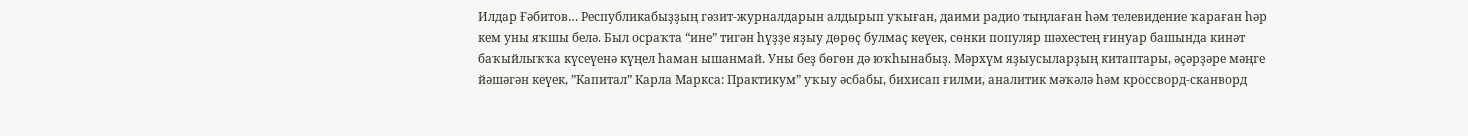Илдар Ғәбитов… Республикабыҙҙың гәзит-журналдарын алдырып уҡыған, даими радио тыңлаған һәм телевидение ҡараған һәр кем уны яҡшы белә. Был осраҡта “ине” тигән һүҙҙе яҙыу дөрөҫ булмаҫ кеүек, сөнки популяр шәхестең ғинуар башында кинәт баҡыйлыҡҡа күсеүенә күңел һаман ышанмай. Уны беҙ бөгөн дә юҡһынабыҙ. Мәрхүм яҙыусыларҙың китаптары, әҫәрҙәре мәңге йәшәгән кеүек, ”Капитал” Карла Маркса: Практикум” уҡыу әсбабы, бихисап ғилми, аналитик мәҡәлә һәм кроссворд-сканворд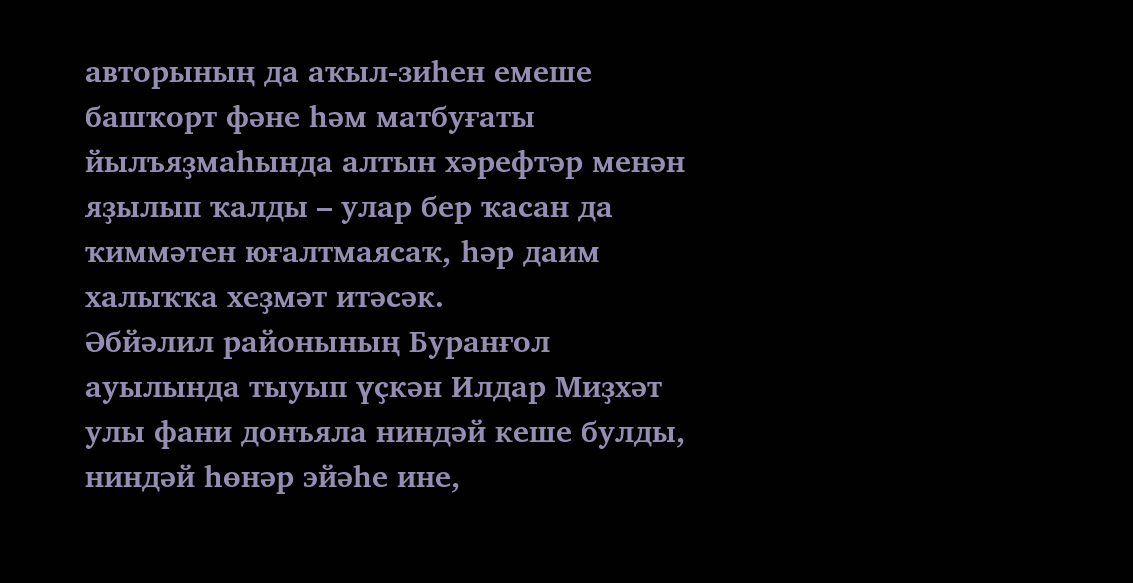авторының да аҡыл-зиһен емеше башҡорт фәне һәм матбуғаты йылъяҙмаһында алтын хәрефтәр менән яҙылып ҡалды – улар бер ҡасан да ҡиммәтен юғалтмаясаҡ, һәр даим халыҡҡа хеҙмәт итәсәк.
Әбйәлил районының Буранғол ауылында тыуып үҫкән Илдар Миҙхәт улы фани донъяла ниндәй кеше булды, ниндәй һөнәр эйәһе ине,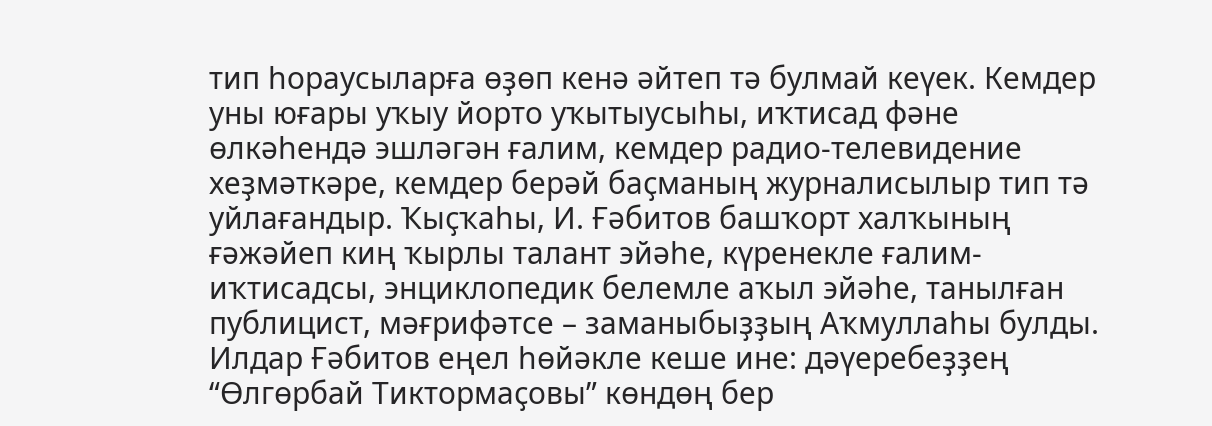тип һораусыларға өҙөп кенә әйтеп тә булмай кеүек. Кемдер уны юғары уҡыу йорто уҡытыусыһы, иҡтисад фәне өлкәһендә эшләгән ғалим, кемдер радио-телевидение хеҙмәткәре, кемдер берәй баҫманың журналисылыр тип тә уйлағандыр. Ҡыҫҡаһы, И. Ғәбитов башҡорт халҡының ғәжәйеп киң ҡырлы талант эйәһе, күренекле ғалим-иҡтисадсы, энциклопедик белемле аҡыл эйәһе, танылған публицист, мәғрифәтсе – заманыбыҙҙың Аҡмуллаһы булды.
Илдар Ғәбитов еңел һөйәкле кеше ине: дәүеребеҙҙең “Өлгөрбай Тиктормаҫовы” көндөң бер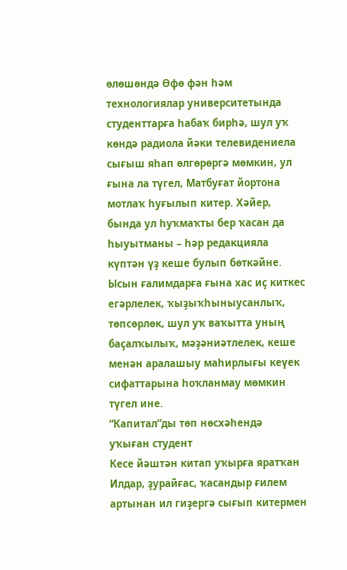өлөшөндә Өфө фән һәм технологиялар университетында студенттарға һабаҡ бирһә, шул уҡ көндә радиола йәки телевидениела сығыш яһап өлгөрөргә мөмкин, ул ғына ла түгел, Матбуғат йортона мотлаҡ һуғылып китер. Хәйер, бында ул һуҡмаҡты бер ҡасан да һыуытманы – һәр редакцияла күптән үҙ кеше булып бөткәйне. Ысын ғалимдарға ғына хас иҫ киткес егәрлелек, ҡыҙыҡһыныусанлыҡ, төпсөрлөк, шул уҡ ваҡытта уның баҫалҡылыҡ, мәҙәниәтлелек, кеше менән аралашыу маһирлығы кеүек сифаттарына һоҡланмау мөмкин түгел ине.
“Капитал”ды төп нөсхәһендә
уҡыған студент
Кесе йәштән китап уҡырға яратҡан Илдар, ҙурайғас, ҡасандыр ғилем артынан ил гиҙергә сығып китермен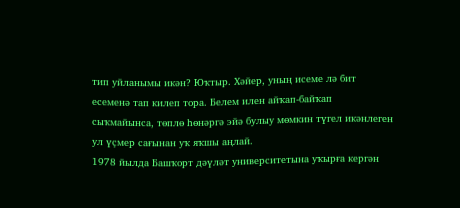тип уйланымы икән? Юҡтыр. Хәйер, уның исеме лә бит есеменә тап килеп тора. Белем илен айҡап-байҡап сыҡмайынса, төплө һөнәргә эйә булыу мөмкин түгел икәнлеген ул үҫмер сағынан уҡ яҡшы аңлай.
1978 йылда Башҡорт дәүләт университетына уҡырға кергән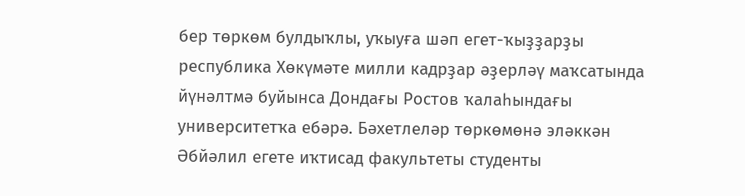бер төркөм булдыҡлы, уҡыуға шәп егет-ҡыҙҙарҙы республика Хөкүмәте милли кадрҙар әҙерләү маҡсатында йүнәлтмә буйынса Дондағы Ростов ҡалаһындағы университетҡа ебәрә. Бәхетлеләр төркөмөнә эләккән Әбйәлил егете иҡтисад факультеты студенты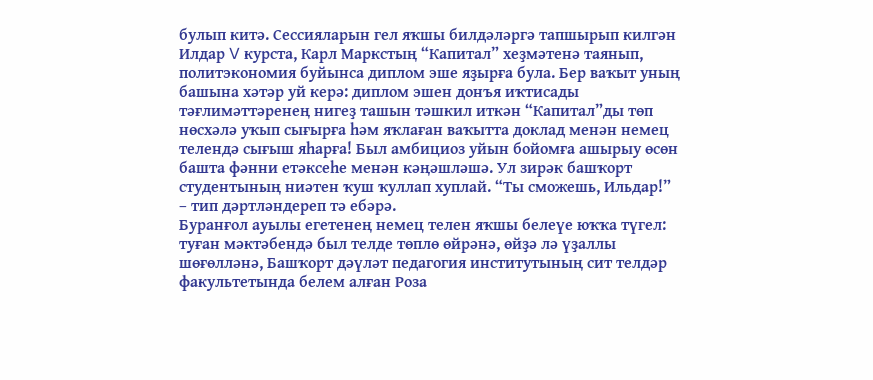булып китә. Сессияларын гел яҡшы билдәләргә тапшырып килгән Илдар V курста, Карл Маркстың “Капитал” хеҙмәтенә таянып, политэкономия буйынса диплом эше яҙырға була. Бер ваҡыт уның башына хәтәр уй керә: диплом эшен донъя иҡтисады тәғлимәттәренең нигеҙ ташын тәшкил иткән “Капитал”ды төп нөсхәлә уҡып сығырға һәм яҡлаған ваҡытта доклад менән немец телендә сығыш яһарға! Был амбициоз уйын бойомға ашырыу өсөн башта фәнни етәксеһе менән кәңәшләшә. Ул зирәк башҡорт студентының ниәтен ҡуш ҡуллап хуплай. “Ты сможешь, Ильдар!” – тип дәртләндереп тә ебәрә.
Буранғол ауылы егетенең немец телен яҡшы белеүе юҡҡа түгел: туған мәктәбендә был телде төплө өйрәнә, өйҙә лә үҙаллы шөғөлләнә, Башҡорт дәүләт педагогия институтының сит телдәр факультетында белем алған Роза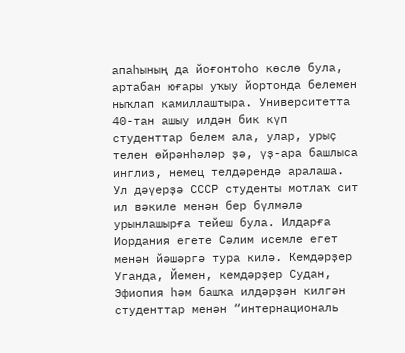апаһының да йоғонтоһо көслө була, артабан юғары уҡыу йортонда белемен ныҡлап камиллаштыра. Университетта 40-тан ашыу илдән бик күп студенттар белем ала, улар, урыҫ телен өйрәнһәләр ҙә, үҙ-ара башлыса инглиз, немец телдәрендә аралаша. Ул дәүерҙә СССР студенты мотлаҡ сит ил вәкиле менән бер бүлмәлә урынлашырға тейеш була. Илдарға Иордания егете Сәлим исемле егет менән йәшәргә тура килә. Кемдәрҙер Уганда, Йемен, кемдәрҙер Судан, Эфиопия һәм башҡа илдәрҙән килгән студенттар менән “интернациональ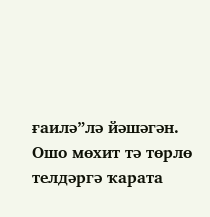ғаилә”лә йәшәгән. Ошо мөхит тә төрлө телдәргә ҡарата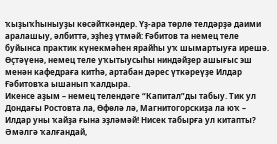ҡыҙыҡһыныуҙы көсәйткәндер. Үҙ-ара төрлө телдәрҙә даими аралашыу, әлбиттә, эҙһеҙ үтмәй: Ғәбитов та немец теле буйынса практик күнекмәһен ярайһы уҡ шымартыуға ирешә. Өҫтәүенә, немец теле уҡытыусыһы ниндәйҙер ашығыс эш менән кафедраға китһә, артабан дәрес үткәреүҙе Илдар Ғәбитовҡа ышанып ҡалдыра.
Икенсе аҙым – немец телендәге “Капитал”ды табыу. Тик ул Дондағы Ростовта ла, Өфөлә лә, Магнитогорскиҙа ла юҡ – Илдар уны ҡайҙа ғына эҙләмәй! Нисек табырға ул китапты? Әмәлгә ҡалғандай,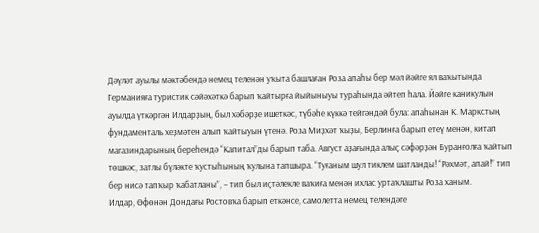Дәүләт ауылы мәктәбендә немец теленән уҡыта башлаған Роза апаһы бер мәл йәйге ял ваҡытында Германияға туристик сәйәхәткә барып ҡайтырға йыйыныуы тураһында әйтеп һала. Йәйге каникулын ауылда үткәргән Илдарҙың, был хәбәрҙе ишеткәс, түбәһе күккә тейгәндәй була: апаһынан К. Маркстың фундаменталь хеҙмәтен алып ҡайтыуын үтенә. Роза Миҙхәт ҡыҙы, Берлинға барып етеү менән, китап магазиндарының береһендә “Капитал”ды барып таба. Август аҙағында алыҫ сәфәрҙән Буранғолға ҡайтып төшкәс, затлы бүләкте ҡустыһының ҡулына тапшыра. “Туғаным шул тиклем шатланды! “Рәхмәт, апай!” тип бер нисә тапҡыр ҡабатланы”, – тип был иҫтәлекле ваҡиға менән ихлас уртаҡлашты Роза ханым.
Илдар, Өфөнән Дондағы Ростовҡа барып еткәнсе, самолетта немец телендәге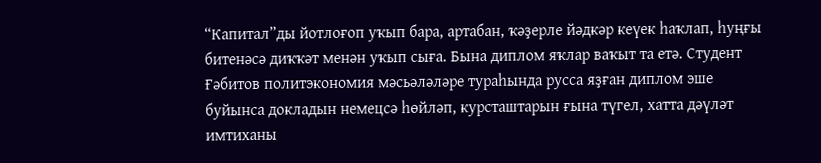“Капитал”ды йотлоғоп уҡып бара, артабан, ҡәҙерле йәдкәр кеүек һаҡлап, һуңғы битенәсә диҡҡәт менән уҡып сыға. Бына диплом яҡлар ваҡыт та етә. Студент Ғәбитов политэкономия мәсьәләләре тураһында русса яҙған диплом эше буйынса докладын немецсә һөйләп, курсташтарын ғына түгел, хатта дәүләт имтиханы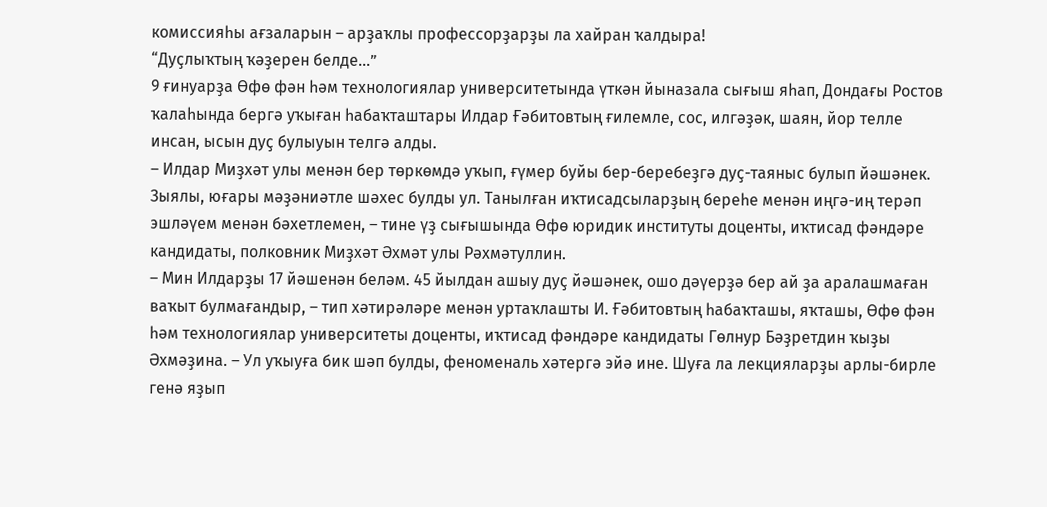комиссияһы ағзаларын – арҙаҡлы профессорҙарҙы ла хайран ҡалдыра!
“Дуҫлыҡтың ҡәҙерен белде…”
9 ғинуарҙа Өфө фән һәм технологиялар университетында үткән йыназала сығыш яһап, Дондағы Ростов ҡалаһында бергә уҡыған һабаҡташтары Илдар Ғәбитовтың ғилемле, сос, илгәҙәк, шаян, йор телле инсан, ысын дуҫ булыуын телгә алды.
– Илдар Миҙхәт улы менән бер төркөмдә уҡып, ғүмер буйы бер-беребеҙгә дуҫ-таяныс булып йәшәнек. Зыялы, юғары мәҙәниәтле шәхес булды ул. Танылған иҡтисадсыларҙың береһе менән иңгә-иң терәп эшләүем менән бәхетлемен, – тине үҙ сығышында Өфө юридик институты доценты, иҡтисад фәндәре кандидаты, полковник Миҙхәт Әхмәт улы Рәхмәтуллин.
– Мин Илдарҙы 17 йәшенән беләм. 45 йылдан ашыу дуҫ йәшәнек, ошо дәүерҙә бер ай ҙа аралашмаған ваҡыт булмағандыр, – тип хәтирәләре менән уртаҡлашты И. Ғәбитовтың һабаҡташы, яҡташы, Өфө фән һәм технологиялар университеты доценты, иҡтисад фәндәре кандидаты Гөлнур Бәҙретдин ҡыҙы Әхмәҙина. – Ул уҡыуға бик шәп булды, феноменаль хәтергә эйә ине. Шуға ла лекцияларҙы арлы-бирле генә яҙып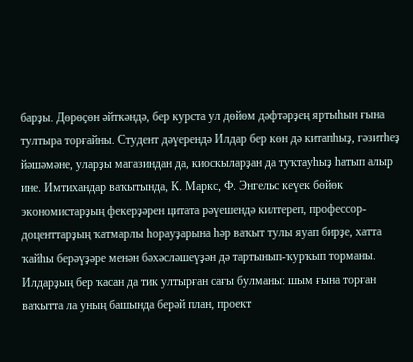барҙы. Дөрөҫөн әйткәндә, бер курста ул дөйөм дәфтәрҙең яртыһын ғына тултыра торғайны. Студент дәүерендә Илдар бер көн дә китапһыҙ, гәзитһеҙ йәшәмәне, уларҙы магазиндан да, киоскыларҙан да туҡтауһыҙ һатып алыр ине. Имтихандар ваҡытында, К. Маркс, Ф. Энгельс кеүек бөйөк экономистарҙың фекерҙәрен цитата рәүешендә килтереп, профессор-доценттарҙың ҡатмарлы һорауҙарына һәр ваҡыт тулы яуап бирҙе, хатта ҡайһы берәүҙәре менән бәхәсләшеүҙән дә тартынып-ҡурҡып торманы. Илдарҙың бер ҡасан да тик ултырған сағы булманы: шым ғына торған ваҡытта ла уның башында берәй план, проект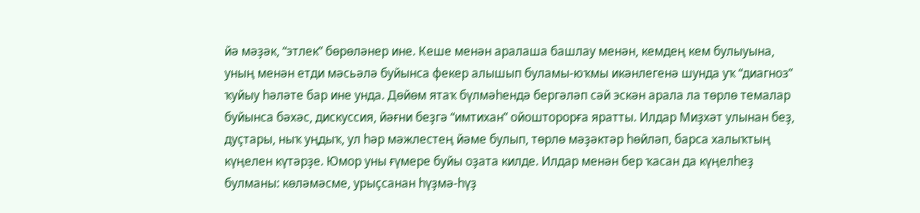йә мәҙәк, “этлек” бөрөләнер ине. Кеше менән аралаша башлау менән, кемдең кем булыуына, уның менән етди мәсьәлә буйынса фекер алышып буламы-юҡмы икәнлегенә шунда уҡ “диагноз” ҡуйыу һәләте бар ине унда. Дөйөм ятаҡ бүлмәһендә бергәләп сәй эскән арала ла төрлө темалар буйынса бәхәс, дискуссия, йәғни беҙгә “имтихан” ойошторорға яратты. Илдар Миҙхәт улынан беҙ, дуҫтары, ныҡ уңдыҡ, ул һәр мәжлестең йәме булып, төрлө мәҙәктәр һөйләп, барса халыҡтың күңелен күтәрҙе. Юмор уны ғүмере буйы оҙата килде. Илдар менән бер ҡасан да күңелhеҙ булманы: көләмәсме, урыҫсанан һүҙмә-һүҙ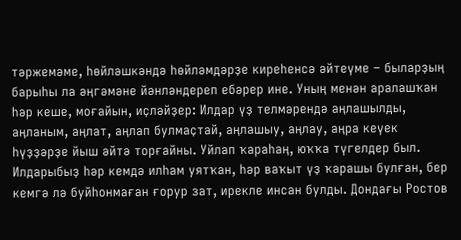тәржемәме, һөйләшкәндә һөйләмдәрҙе киреһенсә әйтеүме – быларҙың барыһы ла әңгәмәне йәнләндереп ебәрер ине. Уның менән аралашҡан һәр кеше, моғайын, иҫләйҙер: Илдар үҙ телмәрендә аңлашылды, аңланым, аңлат, аңлап булмаҫтай, аңлашыу, аңлау, аңра кеүек һүҙҙәрҙе йыш әйтә торғайны. Уйлап ҡараhаң, юҡҡа түгелдер был. Илдарыбыҙ һәр кемдә илhам уятҡан, hәр ваҡыт үҙ ҡарашы булған, бер кемгә лә буйhонмаған ғорур зат, ирекле инсан булды. Дондағы Ростов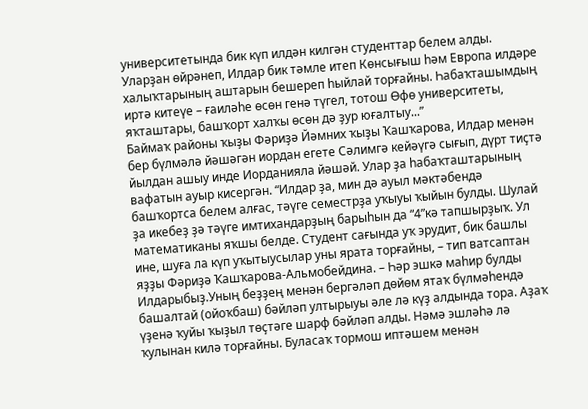университетында бик күп илдән килгән студенттар белем алды. Уларҙан өйрәнеп, Илдар бик тәмле итеп Көнсығыш һәм Европа илдәре халыҡтарының аштарын бешереп һыйлай торғайны. Һабаҡташымдың иртә китеүе – ғаиләһе өсөн генә түгел, тотош Өфө университеты, яҡташтары, башҡорт халҡы өсөн дә ҙур юғалтыу...”
Баймаҡ районы ҡыҙы Фәриҙә Йәмних ҡыҙы Ҡашҡарова, Илдар менән бер бүлмәлә йәшәгән иордан егете Сәлимгә кейәүгә сығып, дүрт тиҫтә йылдан ашыу инде Иорданияла йәшәй. Улар ҙа һабаҡташтарының вафатын ауыр кисергән. “Илдар ҙа, мин дә ауыл мәктәбендә башҡортса белем алғас, тәүге семестрҙа уҡыуы ҡыйын булды. Шулай ҙа икебеҙ ҙә тәүге имтихандарҙың барыһын да “4”кә тапшырҙыҡ. Ул математиканы яҡшы белде. Студент сағында уҡ эрудит, бик башлы ине, шуға ла күп уҡытыусылар уны ярата торғайны, – тип ватсаптан яҙҙы Фәриҙә Ҡашҡарова-Альмобейдина. – Һәр эшкә маһир булды Илдарыбыҙ.Уның беҙҙең менән бергәләп дөйөм ятаҡ бүлмәһендә башалтай (ойоҡбаш) бәйләп ултырыуы әле лә күҙ алдында тора. Аҙаҡ үҙенә ҡуйы ҡыҙыл төҫтәге шарф бәйләп алды. Нәмә эшләһә лә ҡулынан килә торғайны. Буласаҡ тормош иптәшем менән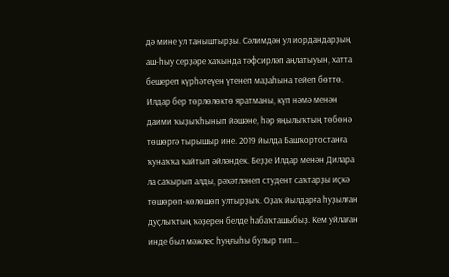дә мине ул таныштырҙы. Сәлимдән ул иордандарҙың аш-һыу серҙәре хаҡында тәфсирләп аңлатыуын, хатта бешереп күрһәтеүен үтенеп маҙаһына тейеп бөттө. Илдар бер төрлөлөктө яратманы, күп нәмә менән даими ҡыҙыҡһынып йәшәне, һәр яңылыҡтың төбөнә төшөргә тырышыр ине. 2019 йылда Башҡортостанға ҡунаҡҡа ҡайтып әйләндек. Беҙҙе Илдар менән Дилара ла саҡырып алды, рәхәтләнеп студент саҡтарҙы иҫкә төшөрөп-көлөшөп ултырҙыҡ. Оҙаҡ йылдарға һуҙылған дуҫлыҡтың ҡәҙерен белде һабаҡташыбыҙ. Кем уйлаған инде был мәжлес һуңғыһы булыр тип...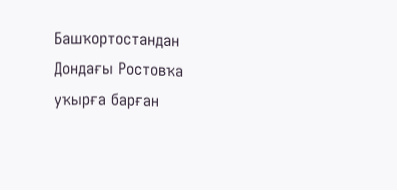Башҡортостандан Дондағы Ростовҡа уҡырға барған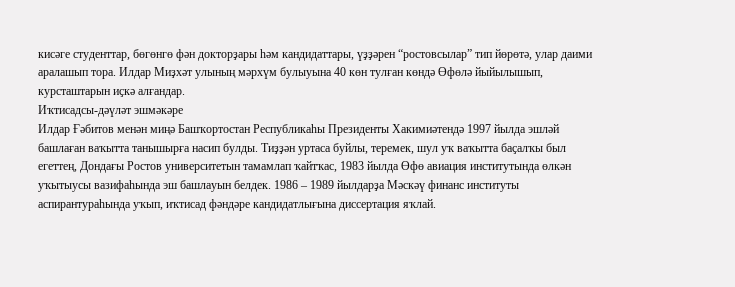кисәге студенттар, бөгөнгө фән докторҙары һәм кандидаттары, үҙҙәрен “ростовсылар” тип йөрөтә, улар даими аралашып тора. Илдар Миҙхәт улының мәрхүм булыуына 40 көн тулған көндә Өфөлә йыйылышып, курсташтарын иҫкә алғандар.
Иҡтисадсы-дәүләт эшмәкәре
Илдар Ғәбитов менән миңә Башҡортостан Республикаһы Президенты Хакимиәтендә 1997 йылда эшләй башлаған ваҡытта танышырға насип булды. Тиҙҙән уртаса буйлы, теремек, шул уҡ ваҡытта баҫалҡы был егеттең, Дондағы Ростов университетын тамамлап ҡайтҡас, 1983 йылда Өфө авиация институтында өлкән уҡытыусы вазифаһында эш башлауын белдек. 1986 – 1989 йылдарҙа Мәскәү финанс институты аспирантураһында уҡып, иҡтисад фәндәре кандидатлығына диссертация яҡлай.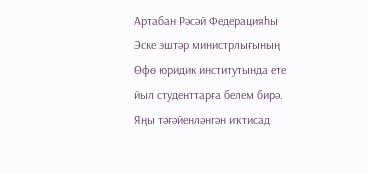Артабан Рәсәй Федерацияһы Эске эштәр министрлығының Өфө юридик институтында ете йыл студенттарға белем бирә.
Яңы тәғәйенләнгән иҡтисад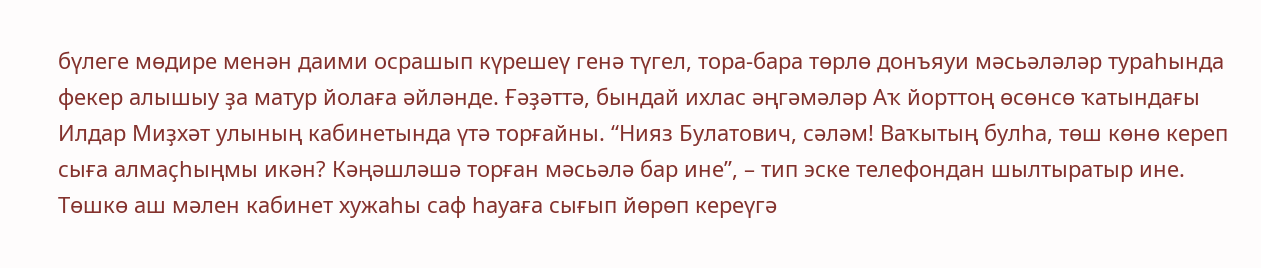бүлеге мөдире менән даими осрашып күрешеү генә түгел, тора-бара төрлө донъяуи мәсьәләләр тураһында фекер алышыу ҙа матур йолаға әйләнде. Ғәҙәттә, бындай ихлас әңгәмәләр Аҡ йорттоң өсөнсө ҡатындағы Илдар Миҙхәт улының кабинетында үтә торғайны. “Нияз Булатович, сәләм! Ваҡытың булһа, төш көнө кереп сыға алмаҫһыңмы икән? Кәңәшләшә торған мәсьәлә бар ине”, – тип эске телефондан шылтыратыр ине.
Төшкө аш мәлен кабинет хужаһы саф һауаға сығып йөрөп кереүгә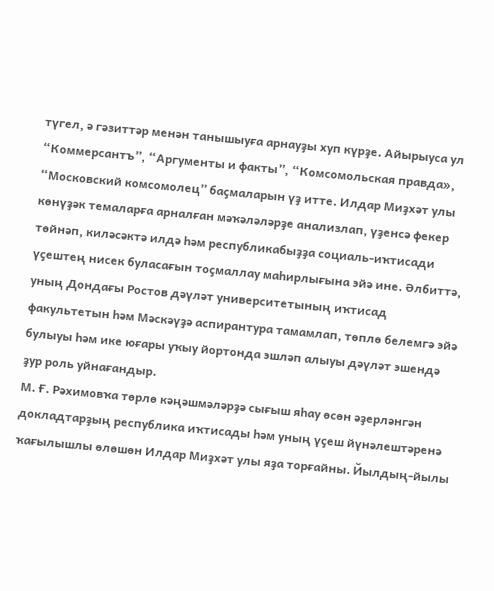түгел, ә гәзиттәр менән танышыуға арнауҙы хуп күрҙе. Айырыуса ул “Коммерсантъ”, “Аргументы и факты”, “Комсомольская правда», “Московский комсомолец” баҫмаларын үҙ итте. Илдар Миҙхәт улы көнүҙәк темаларға арналған мәҡәләләрҙе анализлап, үҙенсә фекер төйнәп, киләсәктә илдә һәм республикабыҙҙа социаль-иҡтисади үҫештең нисек буласағын тоҫмаллау маһирлығына эйә ине. Әлбиттә, уның Дондағы Ростов дәүләт университетының иҡтисад факультетын һәм Мәскәүҙә аспирантура тамамлап, төплө белемгә эйә булыуы һәм ике юғары уҡыу йортонда эшләп алыуы дәүләт эшендә ҙур роль уйнағандыр.
М. Ғ. Рәхимовҡа төрлө кәңәшмәләрҙә сығыш яһау өсөн әҙерләнгән докладтарҙың республика иҡтисады һәм уның үҫеш йүнәлештәренә ҡағылышлы өлөшөн Илдар Миҙхәт улы яҙа торғайны. Йылдың-йылы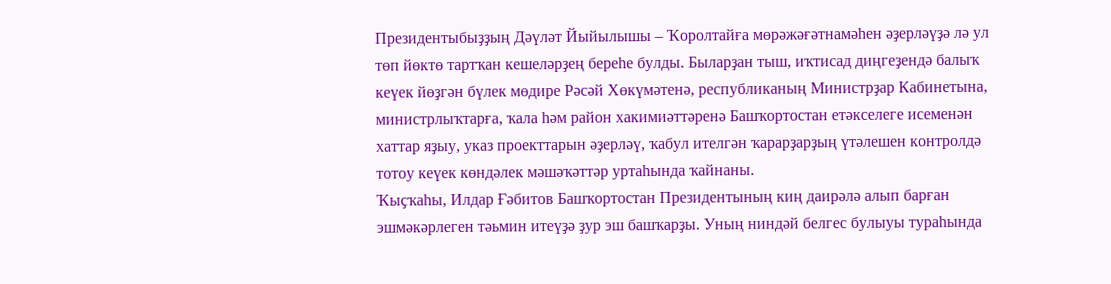Президентыбыҙҙың Дәүләт Йыйылышы – Ҡоролтайға мөрәжәғәтнамәһен әҙерләүҙә лә ул төп йөктө тартҡан кешеләрҙең береһе булды. Быларҙан тыш, иҡтисад диңгеҙендә балыҡ кеүек йөҙгән бүлек мөдире Рәсәй Хөкүмәтенә, республиканың Министрҙар Кабинетына, министрлыҡтарға, ҡала һәм район хакимиәттәренә Башҡортостан етәкселеге исеменән хаттар яҙыу, указ проекттарын әҙерләү, ҡабул ителгән ҡарарҙарҙың үтәлешен контролдә тотоу кеүек көндәлек мәшәҡәттәр уртаһында ҡайнаны.
Ҡыҫҡаһы, Илдар Ғәбитов Башҡортостан Президентының киң даирәлә алып барған эшмәкәрлеген тәьмин итеүҙә ҙур эш башҡарҙы. Уның ниндәй белгес булыуы тураһында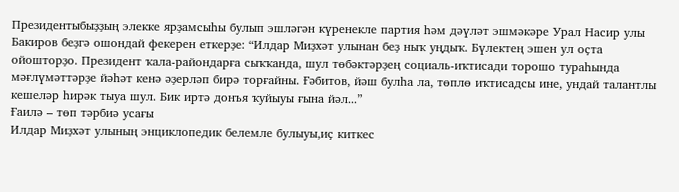Президентыбыҙҙың элекке ярҙамсыһы булып эшләгән күренекле партия һәм дәүләт эшмәкәре Урал Насир улы Бакиров беҙгә ошондай фекерен еткерҙе: “Илдар Миҙхәт улынан беҙ ныҡ уңдыҡ. Бүлектең эшен ул оҫта ойошторҙо. Президент ҡала-райондарға сыҡҡанда, шул төбәктәрҙең социаль-иҡтисади торошо тураһында мәғлүмәттәрҙе йәһәт кенә әҙерләп бирә торғайны. Ғәбитов, йәш булһа ла, төплө иҡтисадсы ине, ундай талантлы кешеләр һирәк тыуа шул. Бик иртә донъя ҡуйыуы ғына йәл...”
Ғаилә – төп тәрбиә усағы
Илдар Миҙхәт улының энциклопедик белемле булыуы,иҫ киткес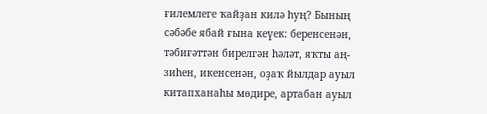ғилемлеге ҡайҙан килә һуң? Бының сәбәбе ябай ғына кеүек: беренсенән, тәбиғәттән бирелгән һәләт, яҡты аң-зиһен, икенсенән, оҙаҡ йылдар ауыл китапханаһы мөдире, артабан ауыл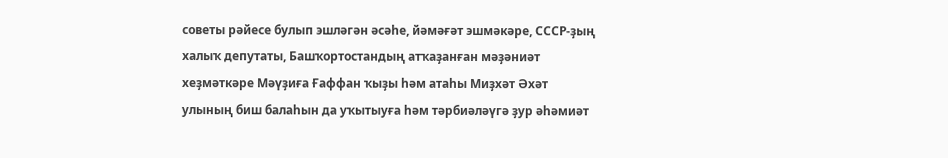советы рәйесе булып эшләгән әсәһе, йәмәғәт эшмәкәре, СССР-ҙың халыҡ депутаты, Башҡортостандың атҡаҙанған мәҙәниәт хеҙмәткәре Мәүҙиға Ғаффан ҡыҙы һәм атаһы Миҙхәт Әхәт улының биш балаһын да уҡытыуға һәм тәрбиәләүгә ҙур әһәмиәт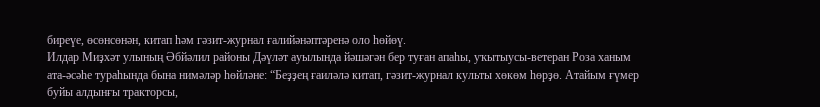биреүе, өсөнсөнән, китап һәм гәзит-журнал ғалийәнәптәренә оло һөйөү.
Илдар Миҙхәт улының Әбйәлил районы Дәүләт ауылында йәшәгән бер туған апаһы, уҡытыусы-ветеран Роза ханым ата-әсәһе тураһында бына нимәләр һөйләне: “Беҙҙең ғаиләлә китап, гәзит-журнал культы хөкөм һөрҙө. Атайым ғүмер буйы алдынғы тракторсы,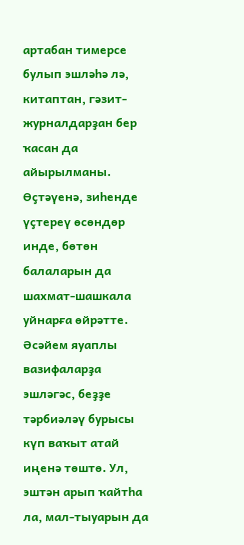артабан тимерсе булып эшләһә лә, китаптан, гәзит-журналдарҙан бер ҡасан да айырылманы. Өҫтәүенә, зиһенде үҫтереү өсөндөр инде, бөтөн балаларын да шахмат-шашкала уйнарға өйрәтте. Әсәйем яуаплы вазифаларҙа эшләгәс, беҙҙе тәрбиәләү бурысы күп ваҡыт атай иңенә төштө. Ул, эштән арып ҡайтһа ла, мал-тыуарын да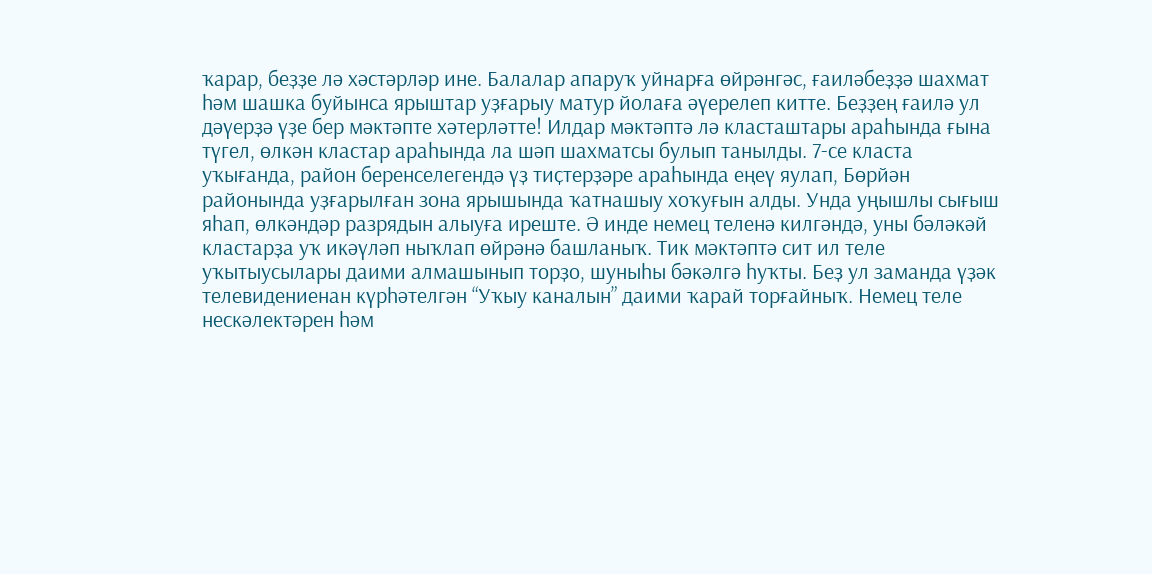ҡарар, беҙҙе лә хәстәрләр ине. Балалар апаруҡ уйнарға өйрәнгәс, ғаиләбеҙҙә шахмат һәм шашка буйынса ярыштар уҙғарыу матур йолаға әүерелеп китте. Беҙҙең ғаилә ул дәүерҙә үҙе бер мәктәпте хәтерләтте! Илдар мәктәптә лә класташтары араһында ғына түгел, өлкән кластар араһында ла шәп шахматсы булып танылды. 7-се класта уҡығанда, район беренселегендә үҙ тиҫтерҙәре араһында еңеү яулап, Бөрйән районында уҙғарылған зона ярышында ҡатнашыу хоҡуғын алды. Унда уңышлы сығыш яһап, өлкәндәр разрядын алыуға иреште. Ә инде немец теленә килгәндә, уны бәләкәй кластарҙа уҡ икәүләп ныҡлап өйрәнә башланыҡ. Тик мәктәптә сит ил теле уҡытыусылары даими алмашынып торҙо, шуныһы бәкәлгә һуҡты. Беҙ ул заманда үҙәк телевидениенан күрһәтелгән “Уҡыу каналын” даими ҡарай торғайныҡ. Немец теле нескәлектәрен һәм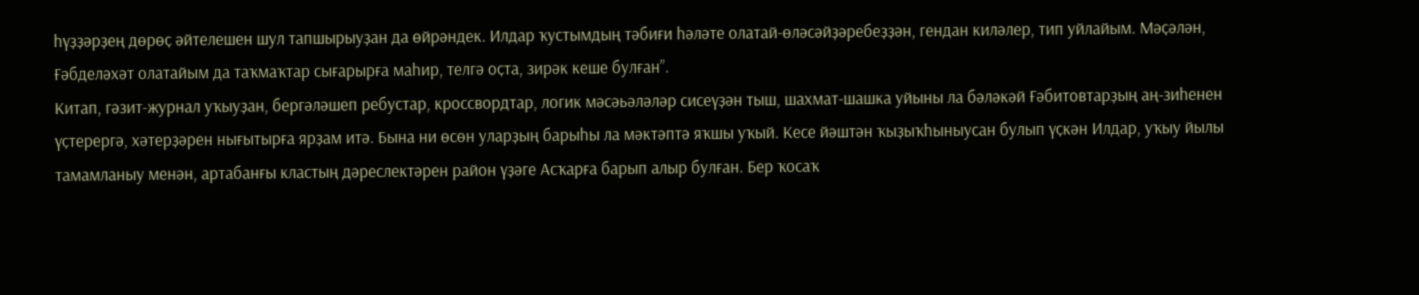һүҙҙәрҙең дөрөҫ әйтелешен шул тапшырыуҙан да өйрәндек. Илдар ҡустымдың тәбиғи һәләте олатай-өләсәйҙәребеҙҙән, гендан киләлер, тип уйлайым. Мәҫәлән, Ғәбделәхәт олатайым да таҡмаҡтар сығарырға маһир, телгә оҫта, зирәк кеше булған”.
Китап, гәзит-журнал уҡыуҙан, бергәләшеп ребустар, кроссвордтар, логик мәсәьәләләр сисеүҙән тыш, шахмат-шашка уйыны ла бәләкәй Ғәбитовтарҙың аң-зиһенен үҫтерергә, хәтерҙәрен нығытырға ярҙам итә. Бына ни өсөн уларҙың барыһы ла мәктәптә яҡшы уҡый. Кесе йәштән ҡыҙыҡһыныусан булып үҫкән Илдар, уҡыу йылы тамамланыу менән, артабанғы кластың дәреслектәрен район үҙәге Асҡарға барып алыр булған. Бер ҡосаҡ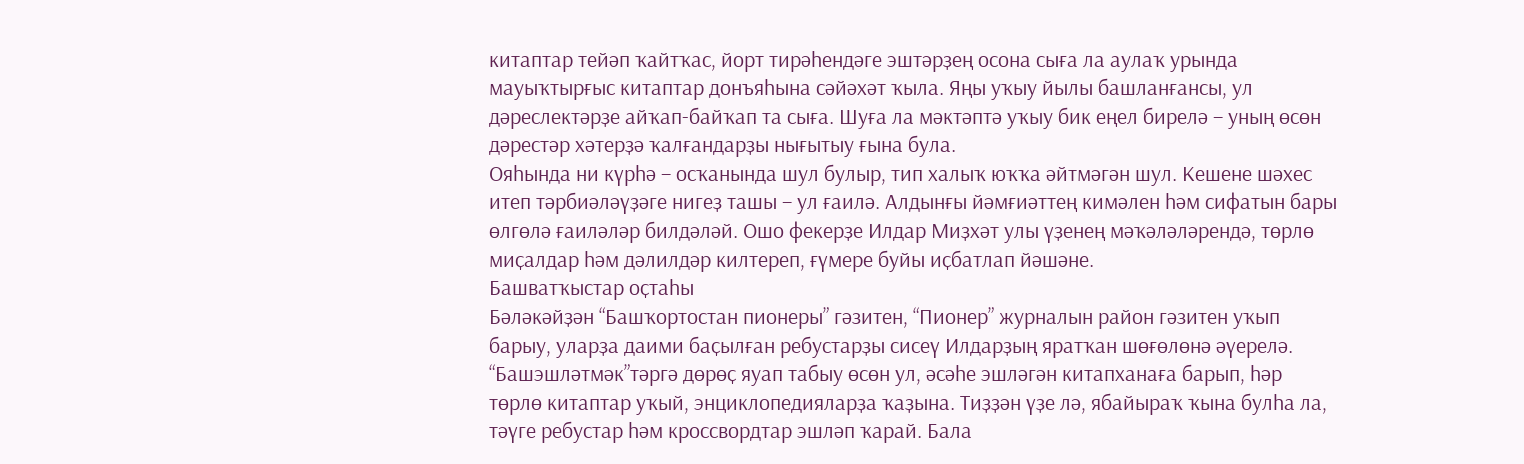китаптар тейәп ҡайтҡас, йорт тирәһендәге эштәрҙең осона сыға ла аулаҡ урында мауыҡтырғыс китаптар донъяһына сәйәхәт ҡыла. Яңы уҡыу йылы башланғансы, ул дәреслектәрҙе айҡап-байҡап та сыға. Шуға ла мәктәптә уҡыу бик еңел бирелә – уның өсөн дәрестәр хәтерҙә ҡалғандарҙы нығытыу ғына була.
Ояһында ни күрһә – осҡанында шул булыр, тип халыҡ юҡҡа әйтмәгән шул. Кешене шәхес итеп тәрбиәләүҙәге нигеҙ ташы – ул ғаилә. Алдынғы йәмғиәттең кимәлен һәм сифатын бары өлгөлә ғаиләләр билдәләй. Ошо фекерҙе Илдар Миҙхәт улы үҙенең мәҡәләләрендә, төрлө миҫалдар һәм дәлилдәр килтереп, ғүмере буйы иҫбатлап йәшәне.
Башватҡыстар оҫтаһы
Бәләкәйҙән “Башҡортостан пионеры” гәзитен, “Пионер” журналын район гәзитен уҡып барыу, уларҙа даими баҫылған ребустарҙы сисеү Илдарҙың яратҡан шөғөлөнә әүерелә. “Башэшләтмәк”тәргә дөрөҫ яуап табыу өсөн ул, әсәһе эшләгән китапханаға барып, һәр төрлө китаптар уҡый, энциклопедияларҙа ҡаҙына. Тиҙҙән үҙе лә, ябайыраҡ ҡына булһа ла, тәүге ребустар һәм кроссвордтар эшләп ҡарай. Бала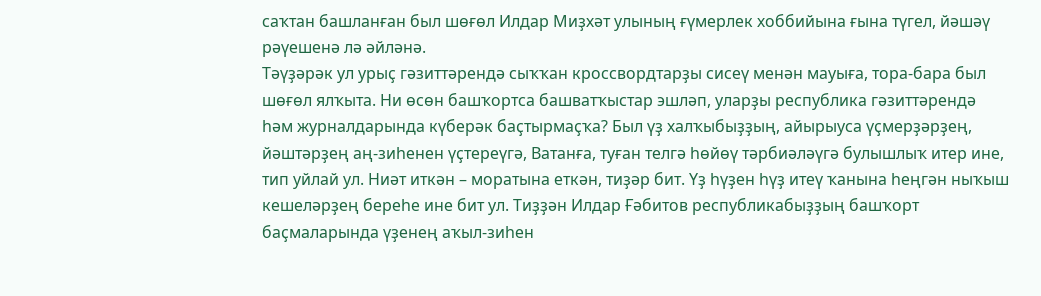саҡтан башланған был шөғөл Илдар Миҙхәт улының ғүмерлек хоббийына ғына түгел, йәшәү рәүешенә лә әйләнә.
Тәүҙәрәк ул урыҫ гәзиттәрендә сыҡҡан кроссвордтарҙы сисеү менән мауыға, тора-бара был шөғөл ялҡыта. Ни өсөн башҡортса башватҡыстар эшләп, уларҙы республика гәзиттәрендә һәм журналдарында күберәк баҫтырмаҫҡа? Был үҙ халҡыбыҙҙың, айырыуса үҫмерҙәрҙең, йәштәрҙең аң-зиһенен үҫтереүгә, Ватанға, туған телгә һөйөү тәрбиәләүгә булышлыҡ итер ине, тип уйлай ул. Ниәт иткән – моратына еткән, тиҙәр бит. Үҙ һүҙен һүҙ итеү ҡанына һеңгән ныҡыш кешеләрҙең береһе ине бит ул. Тиҙҙән Илдар Ғәбитов республикабыҙҙың башҡорт баҫмаларында үҙенең аҡыл-зиһен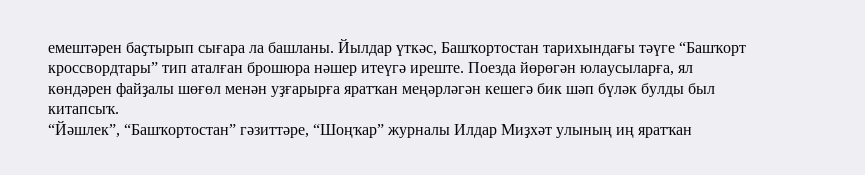емештәрен баҫтырып сығара ла башланы. Йылдар үткәс, Башҡортостан тарихындағы тәүге “Башҡорт кроссвордтары” тип аталған брошюра нәшер итеүгә иреште. Поезда йөрөгән юлаусыларға, ял көндәрен файҙалы шөғөл менән уҙғарырға яратҡан меңәрләгән кешегә бик шәп бүләк булды был китапсыҡ.
“Йәшлек”, “Башҡортостан” гәзиттәре, “Шоңҡар” журналы Илдар Миҙхәт улының иң яратҡан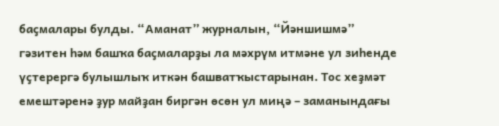баҫмалары булды. “Аманат” журналын, “Йәншишмә” гәзитен һәм башҡа баҫмаларҙы ла мәхрүм итмәне ул зиһенде үҫтерергә булышлыҡ иткән башватҡыстарынан. Тос хеҙмәт емештәренә ҙур майҙан биргән өсөн ул миңә – заманындағы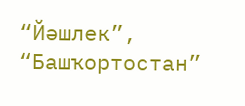“Йәшлек”, “Башҡортостан”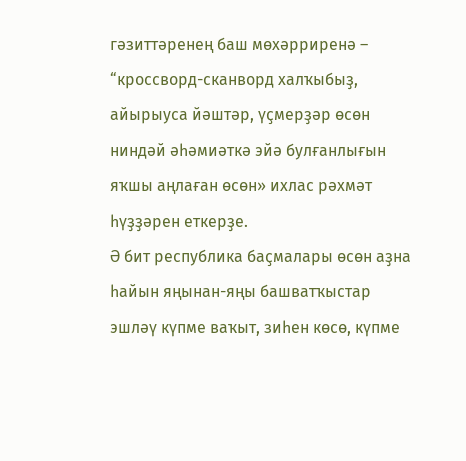гәзиттәренең баш мөхәрриренә – “кроссворд-сканворд халҡыбыҙ, айырыуса йәштәр, үҫмерҙәр өсөн ниндәй әһәмиәткә эйә булғанлығын яҡшы аңлаған өсөн» ихлас рәхмәт һүҙҙәрен еткерҙе.
Ә бит республика баҫмалары өсөн аҙна һайын яңынан-яңы башватҡыстар эшләү күпме ваҡыт, зиһен көсө, күпме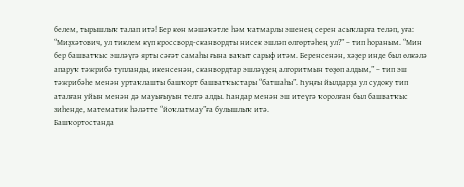белем, тырышлыҡ талап итә! Бер көн мәшәҡәтле һәм ҡатмарлы эшенең серен асыҡларға теләп, уға: “Миҙхәтович, ул тиклем күп кроссворд-сканвордты нисек эшләп өлгөртәһең ул?” – тип һораным. “Мин бер башватҡыс эшләүгә ярты сәғәт самаһы ғына ваҡыт сарыф итәм. Беренсенән, хәҙер инде был өлкәлә апаруҡ тәжрибә тупланды, икенсенән, сканвордтар эшләүҙең алгоритмын төҙөп алдым,” – тип эш тәжрибәһе менән уртаҡлашты башҡорт башватҡыстары “батшаһы”. Һуңғы йылдарҙа ул судоку тип аталған уйын менән дә мауығыуын телгә алды. Һандар менән эш итеүгә ҡоролған был башватҡыс зиһенде, математик һәләтте “йоҡлатмау”ға булышлыҡ итә.
Башҡортостанда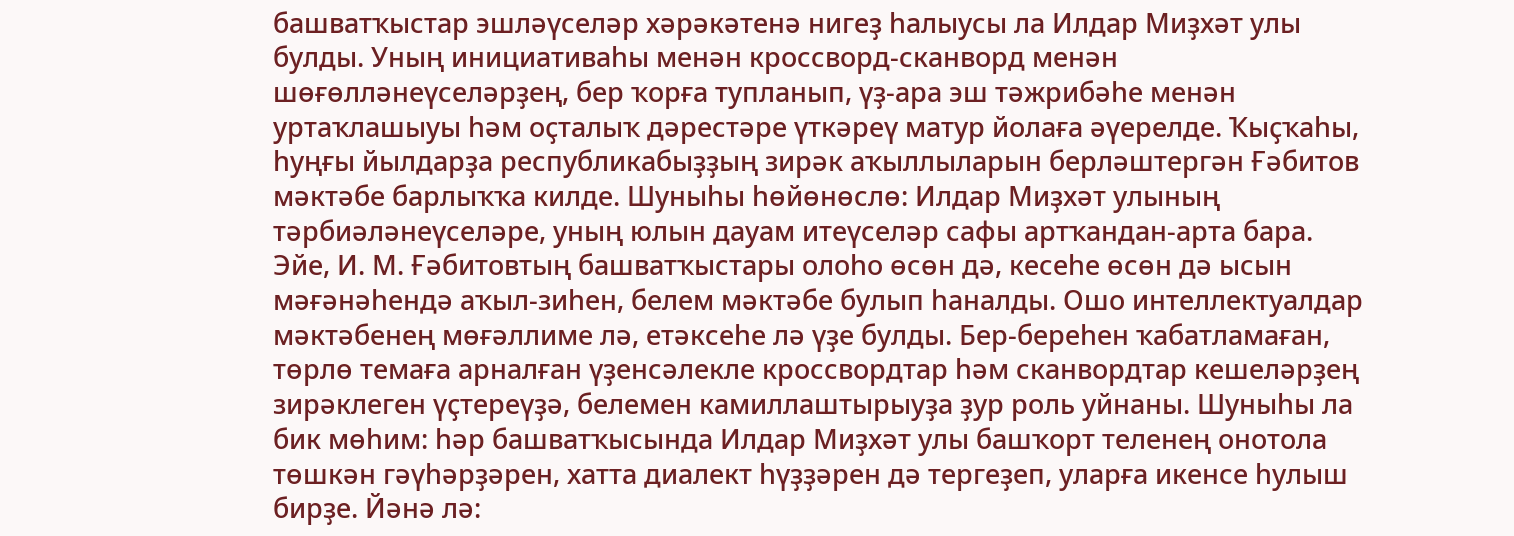башватҡыстар эшләүселәр хәрәкәтенә нигеҙ һалыусы ла Илдар Миҙхәт улы булды. Уның инициативаһы менән кроссворд-сканворд менән шөғөлләнеүселәрҙең, бер ҡорға тупланып, үҙ-ара эш тәжрибәһе менән уртаҡлашыуы һәм оҫталыҡ дәрестәре үткәреү матур йолаға әүерелде. Ҡыҫҡаһы, һуңғы йылдарҙа республикабыҙҙың зирәк аҡыллыларын берләштергән Ғәбитов мәктәбе барлыҡҡа килде. Шуныһы һөйөнөслө: Илдар Миҙхәт улының тәрбиәләнеүселәре, уның юлын дауам итеүселәр сафы артҡандан-арта бара.
Эйе, И. М. Ғәбитовтың башватҡыстары олоһо өсөн дә, кесеһе өсөн дә ысын мәғәнәһендә аҡыл-зиһен, белем мәктәбе булып һаналды. Ошо интеллектуалдар мәктәбенең мөғәллиме лә, етәксеһе лә үҙе булды. Бер-береһен ҡабатламаған, төрлө темаға арналған үҙенсәлекле кроссвордтар һәм сканвордтар кешеләрҙең зирәклеген үҫтереүҙә, белемен камиллаштырыуҙа ҙур роль уйнаны. Шуныһы ла бик мөһим: һәр башватҡысында Илдар Миҙхәт улы башҡорт теленең онотола төшкән гәүһәрҙәрен, хатта диалект һүҙҙәрен дә тергеҙеп, уларға икенсе һулыш бирҙе. Йәнә лә: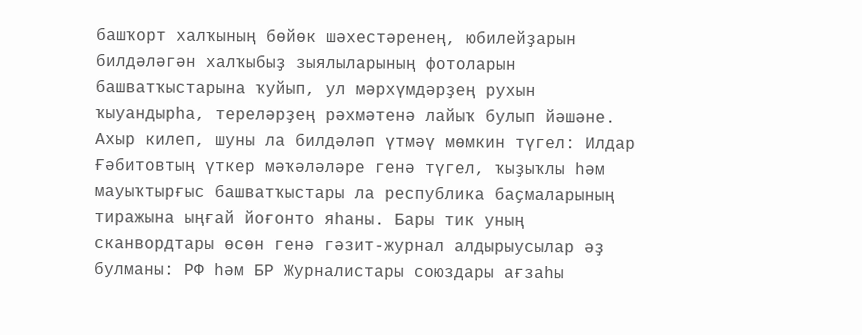башҡорт халҡының бөйөк шәхестәренең, юбилейҙарын билдәләгән халҡыбыҙ зыялыларының фотоларын башватҡыстарына ҡуйып, ул мәрхүмдәрҙең рухын ҡыуандырһа, тереләрҙең рәхмәтенә лайыҡ булып йәшәне.
Ахыр килеп, шуны ла билдәләп үтмәү мөмкин түгел: Илдар Ғәбитовтың үткер мәҡәләләре генә түгел, ҡыҙыҡлы һәм мауыҡтырғыс башватҡыстары ла республика баҫмаларының тиражына ыңғай йоғонто яһаны. Бары тик уның сканвордтары өсөн генә гәзит-журнал алдырыусылар әҙ булманы: РФ һәм БР Журналистары союздары ағзаһы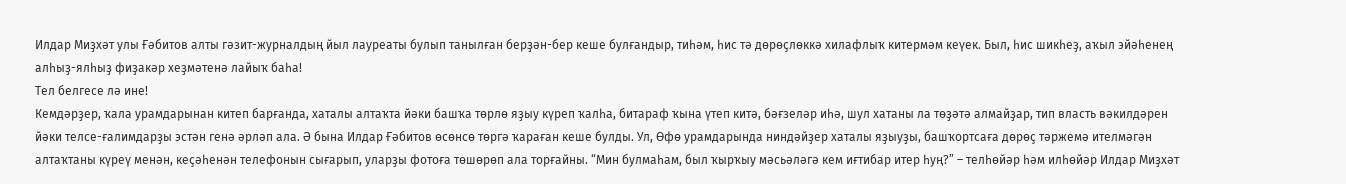Илдар Миҙхәт улы Ғәбитов алты гәзит-журналдың йыл лауреаты булып танылған берҙән-бер кеше булғандыр, тиһәм, һис тә дөрөҫлөккә хилафлыҡ китермәм кеүек. Был, һис шикһеҙ, аҡыл эйәһенең алһыҙ-ялһыҙ фиҙакәр хеҙмәтенә лайыҡ баһа!
Тел белгесе лә ине!
Кемдәрҙер, ҡала урамдарынан китеп барғанда, хаталы алтаҡта йәки башҡа төрлө яҙыу күреп ҡалһа, битараф ҡына үтеп китә, бәғзеләр иһә, шул хатаны ла төҙәтә алмайҙар, тип власть вәкилдәрен йәки телсе-ғалимдарҙы эстән генә әрләп ала. Ә бына Илдар Ғәбитов өсөнсө төргә ҡараған кеше булды. Ул, Өфө урамдарында ниндәйҙер хаталы яҙыуҙы, башҡортсаға дөрөҫ тәржемә ителмәгән алтаҡтаны күреү менән, кеҫәһенән телефонын сығарып, уларҙы фотоға төшөрөп ала торғайны. “Мин булмаһам, был ҡырҡыу мәсьәләгә кем иғтибар итер һуң?” – телһөйәр һәм илһөйәр Илдар Миҙхәт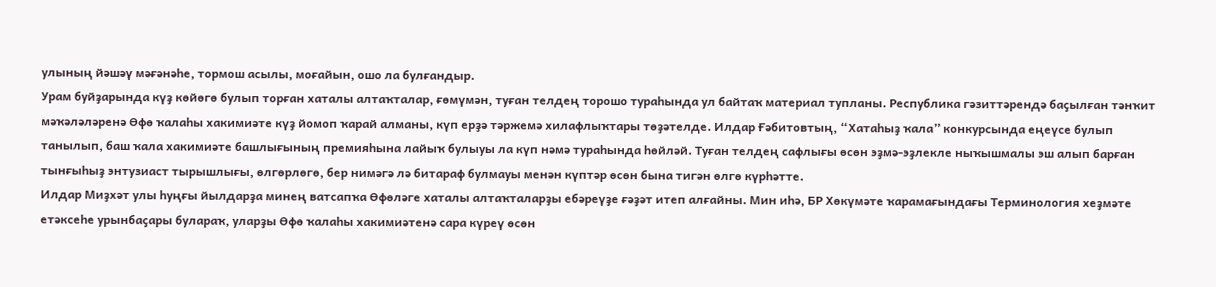улының йәшәү мәғәнәһе, тормош асылы, моғайын, ошо ла булғандыр.
Урам буйҙарында күҙ көйөгө булып торған хаталы алтаҡталар, ғөмүмән, туған телдең торошо тураһында ул байтаҡ материал тупланы. Республика гәзиттәрендә баҫылған тәнҡит мәҡәләләренә Өфө ҡалаһы хакимиәте күҙ йомоп ҡарай алманы, күп ерҙә тәржемә хилафлыҡтары төҙәтелде. Илдар Ғәбитовтың, “Хатаһыҙ ҡала” конкурсында еңеүсе булып танылып, баш ҡала хакимиәте башлығының премияһына лайыҡ булыуы ла күп нәмә тураһында һөйләй. Туған телдең сафлығы өсөн эҙмә-эҙлекле ныҡышмалы эш алып барған тынғыһыҙ энтузиаст тырышлығы, өлгөрлөгө, бер нимәгә лә битараф булмауы менән күптәр өсөн бына тигән өлгө күрһәтте.
Илдар Миҙхәт улы һуңғы йылдарҙа минең ватсапҡа Өфөләге хаталы алтаҡталарҙы ебәреүҙе ғәҙәт итеп алғайны. Мин иһә, БР Хөкүмәте ҡарамағындағы Терминология хеҙмәте етәксеһе урынбаҫары булараҡ, уларҙы Өфө ҡалаһы хакимиәтенә сара күреү өсөн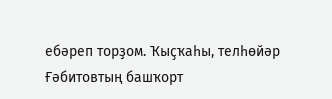ебәреп торҙом. Ҡыҫҡаһы, телһөйәр Ғәбитовтың башҡорт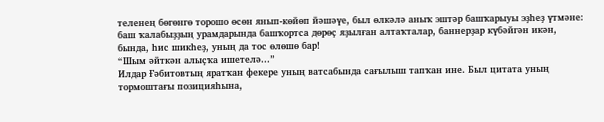теленең бөгөнгө торошо өсөн янып-көйөп йәшәүе, был өлкәлә аныҡ эштәр башҡарыуы эҙһеҙ үтмәне: баш ҡалабыҙҙың урамдарында башҡортса дөрөҫ яҙылған алтаҡталар, баннерҙар күбәйгән икән, бында, һис шикһеҙ, уның да тос өлөшө бар!
“Шым әйткән алыҫҡа ишетелә...”
Илдар Ғәбитовтың яратҡан фекере уның ватсабында сағылыш тапҡан ине. Был цитата уның тормоштағы позицияһына,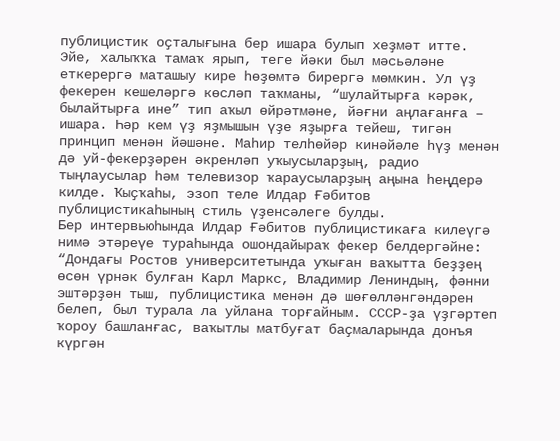публицистик оҫталығына бер ишара булып хеҙмәт итте. Эйе, халыҡҡа тамаҡ ярып, теге йәки был мәсьәләне еткерергә маташыу кире һөҙөмтә бирергә мөмкин. Ул үҙ фекерен кешеләргә көсләп таҡманы, “шулайтырға кәрәк, былайтырға ине” тип аҡыл өйрәтмәне, йәғни аңлағанға – ишара. Һәр кем үҙ яҙмышын үҙе яҙырға тейеш, тигән принцип менән йәшәне. Маһир телһөйәр кинәйәле һүҙ менән дә уй-фекерҙәрен әкренләп уҡыусыларҙың, радио тыңлаусылар һәм телевизор ҡараусыларҙың аңына һеңдерә килде. Ҡыҫҡаһы, эзоп теле Илдар Ғәбитов публицистикаһының стиль үҙенсәлеге булды.
Бер интервьюһында Илдар Ғәбитов публицистикаға килеүгә нимә этәреүе тураһында ошондайыраҡ фекер белдергәйне: “Дондағы Ростов университетында уҡыған ваҡытта беҙҙең өсөн үрнәк булған Карл Маркс, Владимир Лениндың, фәнни эштәрҙән тыш, публицистика менән дә шөғөлләнгәндәрен белеп, был турала ла уйлана торғайным. СССР-ҙа үҙгәртеп ҡороу башланғас, ваҡытлы матбуғат баҫмаларында донъя күргән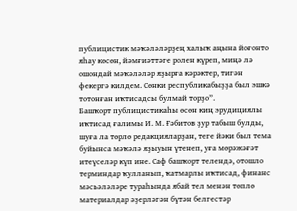публицистик мәҡәләләрҙең халыҡ аңына йоғонто яһау көсөн, йәмғиәттәге ролен күреп, миңә лә ошондай мәҡәләләр яҙырға кәрәктер, тигән фекергә килдем. Сөнки республикабыҙҙа был эшкә тотонған иҡтисадсы булмай торҙо”.
Башҡорт публицистикаһы өсөн киң эрудициялы иҡтисад ғалимы И. М. Ғәбитов ҙур табыш булды, шуға ла төрлө редакцияларҙан, теге йәки был тема буйынса мәҡәлә яҙыуын үтенеп, уға мөрәжәғәт итеүселәр күп ине. Саф башҡорт телендә, отошло терминдар ҡулланып, ҡатмарлы иҡтисад, финанс мәсьәләләре тураһында ябай тел менән төплө материалдар әҙерләгән бүтән белгестәр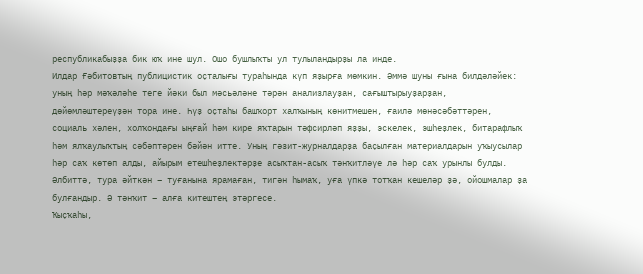республикабыҙҙа бик юҡ ине шул. Ошо бушлыҡты ул тулыландырҙы ла инде.
Илдар Ғәбитовтың публицистик оҫталығы тураһында күп яҙырға мөмкин. Әммә шуны ғына билдәләйек: уның һәр мәҡәләһе теге йәки был мәсьәләне тәрән анализлауҙан, сағыштырыуҙарҙан, дөйөмләштереүҙән тора ине. Һүҙ оҫтаһы башҡорт халҡының көнитмешен, ғаилә мөнәсәбәттәрен, социаль хәлен, холҡондағы ыңғай һәм кире яҡтарын тәфсирләп яҙҙы, эскелек, эшһеҙлек, битарафлыҡ һәм ялҡаулыҡтың сәбәптәрен бәйән итте. Уның гәзит-журналдарҙа баҫылған материалдарын уҡыусылар һәр саҡ көтөп алды, айырым етешһеҙлектәрҙе асыҡтан-асыҡ тәнҡитләүе лә һәр саҡ урынлы булды. Әлбиттә, тура әйткән – туғанына ярамаған, тигән һымаҡ, уға үпкә тотҡан кешеләр ҙә, ойошмалар ҙа булғандыр. Ә тәнҡит – алға китештең этәргесе.
Ҡыҫҡаһы,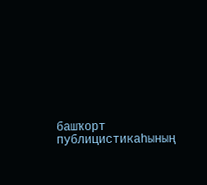башҡорт публицистикаһының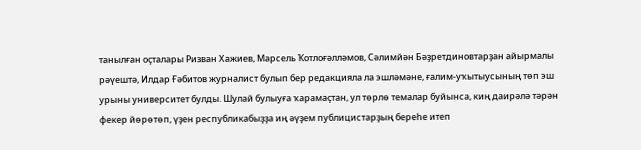танылған оҫталары Ризван Хажиев, Марсель Ҡотлоғәлләмов, Сәлимйән Бәҙретдиновтарҙан айырмалы рәүештә, Илдар Ғәбитов журналист булып бер редакцияла ла эшләмәне, ғалим-уҡытыусының төп эш урыны университет булды. Шулай булыуға ҡарамаҫтан, ул төрлө темалар буйынса, киң даирәлә тәрән фекер йөрөтөп, үҙен республикабыҙҙа иң әүҙем публицистарҙың береһе итеп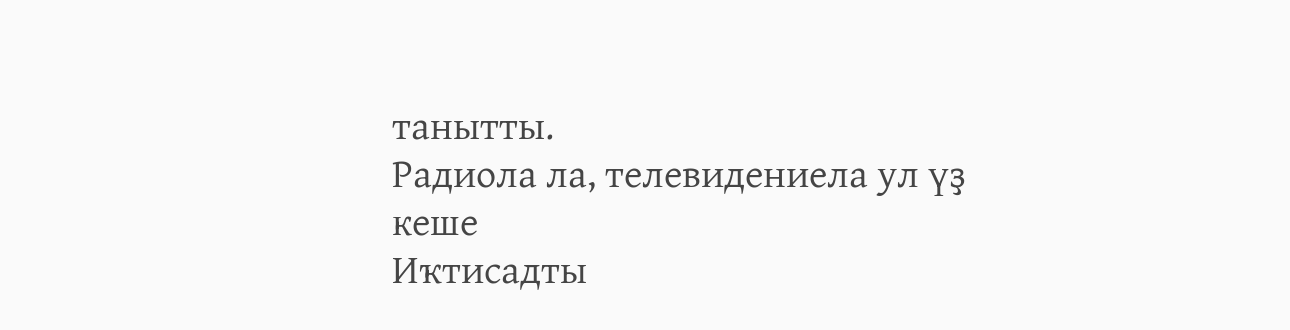танытты.
Радиола ла, телевидениела ул үҙ кеше
Иҡтисадты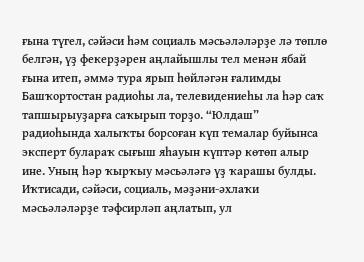ғына түгел, сәйәси һәм социаль мәсьәләләрҙе лә төплө белгән, үҙ фекерҙәрен аңлайышлы тел менән ябай ғына итеп, әммә тура ярып һөйләгән ғалимды Башҡортостан радиоһы ла, телевидениеһы ла һәр саҡ тапшырыуҙарға саҡырып торҙо. “Юлдаш” радиоһында халыҡты борсоған күп темалар буйынса эксперт булараҡ сығыш яһауын күптәр көтөп алыр ине. Уның һәр ҡырҡыу мәсьәләгә үҙ ҡарашы булды. Иҡтисади, сәйәси, социаль, мәҙәни-әхлаҡи мәсьәләләрҙе тәфсирләп аңлатып, ул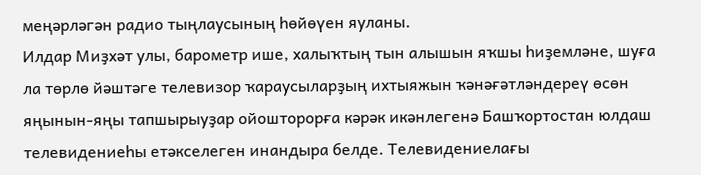меңәрләгән радио тыңлаусының һөйөүен яуланы.
Илдар Миҙхәт улы, барометр ише, халыҡтың тын алышын яҡшы һиҙемләне, шуға ла төрлө йәштәге телевизор ҡараусыларҙың ихтыяжын ҡәнәғәтләндереү өсөн яңынын-яңы тапшырыуҙар ойошторорға кәрәк икәнлегенә Башҡортостан юлдаш телевидениеһы етәкселеген инандыра белде. Телевидениелағы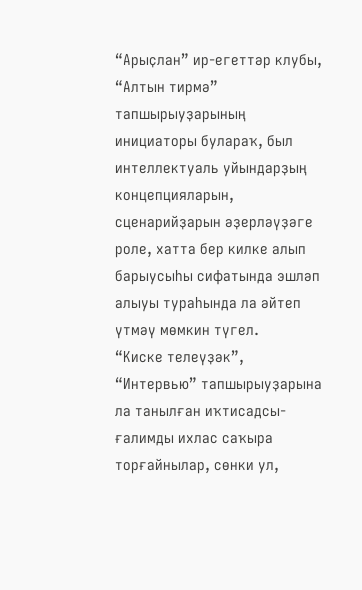“Арыҫлан” ир-егеттәр клубы, “Алтын тирмә” тапшырыуҙарының инициаторы булараҡ, был интеллектуаль уйындарҙың концепцияларын, сценарийҙарын әҙерләүҙәге роле, хатта бер килке алып барыусыһы сифатында эшләп алыуы тураһында ла әйтеп үтмәү мөмкин түгел.
“Киске телеүҙәк”, “Интервью” тапшырыуҙарына ла танылған иҡтисадсы-ғалимды ихлас саҡыра торғайнылар, сөнки ул,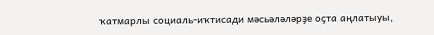ҡатмарлы социаль-иҡтисади мәсьәләләрҙе оҫта аңлатыуы,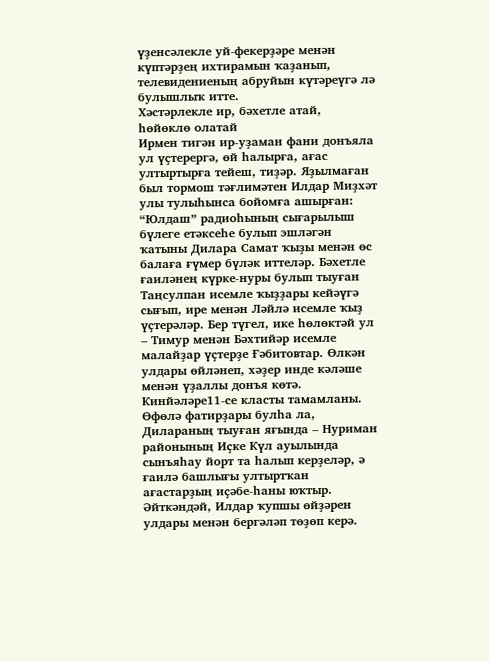үҙенсәлекле уй-фекерҙәре менән күптәрҙең ихтирамын ҡаҙанып, телевидениеның абруйын күтәреүгә лә булышлыҡ итте.
Хәстәрлекле ир, бәхетле атай,
һөйөклө олатай
Ирмен тигән ир-уҙаман фани донъяла ул үҫтерергә, өй һалырға, ағас ултыртырға тейеш, тиҙәр. Яҙылмаған был тормош тәғлимәтен Илдар Миҙхәт улы тулыһынса бойомға ашырған: “Юлдаш” радиоһының сығарылыш бүлеге етәксеһе булып эшләгән ҡатыны Дилара Самат ҡыҙы менән өс балаға ғүмер бүләк иттеләр. Бәхетле ғаиләнең күрке-нуры булып тыуған Таңсулпан исемле ҡыҙҙары кейәүгә сығып, ире менән Ләйлә исемле ҡыҙ үҫтерәләр. Бер түгел, ике һөлөктәй ул – Тимур менән Бәхтийәр исемле малайҙар үҫтерҙе Ғәбитовтар. Өлкән улдары өйләнеп, хәҙер инде кәләше менән үҙаллы донъя көтә. Кинйәләре11-се класты тамамланы.
Өфөлә фатирҙары булһа ла, Дилараның тыуған яғында – Нуриман районының Иҫке Күл ауылында сынъяһау йорт та һалып керҙеләр, ә ғаилә башлығы ултыртҡан ағастарҙың иҫәбе-һаны юҡтыр. Әйткәндәй, Илдар ҡупшы өйҙәрен улдары менән бергәләп төҙөп керә.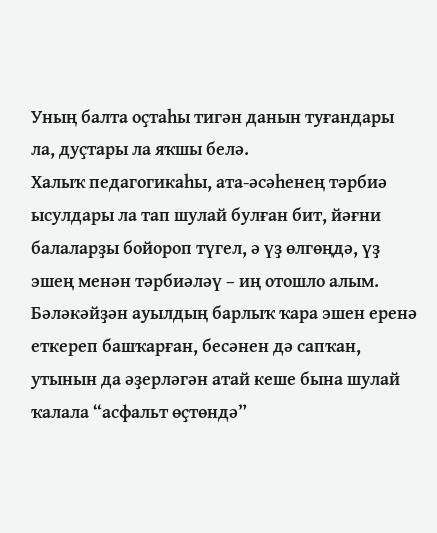Уның балта оҫтаһы тигән данын туғандары ла, дуҫтары ла яҡшы белә.
Халыҡ педагогикаһы, ата-әсәһенең тәрбиә ысулдары ла тап шулай булған бит, йәғни балаларҙы бойороп түгел, ә үҙ өлгөңдә, үҙ эшең менән тәрбиәләү – иң отошло алым. Бәләкәйҙән ауылдың барлыҡ ҡара эшен еренә еткереп башҡарған, бесәнен дә сапҡан, утынын да әҙерләгән атай кеше бына шулай ҡалала “асфальт өҫтөндә”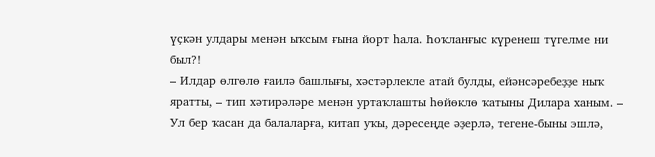үҫкән улдары менән ыҡсым ғына йорт һала. Һоҡланғыс күренеш түгелме ни был?!
– Илдар өлгөлө ғаилә башлығы, хәстәрлекле атай булды, ейәнсәребеҙҙе ныҡ яратты, – тип хәтирәләре менән уртаҡлашты һөйөклө ҡатыны Дилара ханым. – Ул бер ҡасан да балаларға, китап уҡы, дәресеңде әҙерлә, тегене-быны эшлә,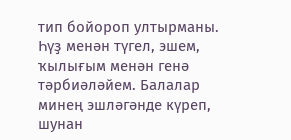тип бойороп ултырманы. Һүҙ менән түгел, эшем, ҡылығым менән генә тәрбиәләйем. Балалар минең эшләгәнде күреп, шунан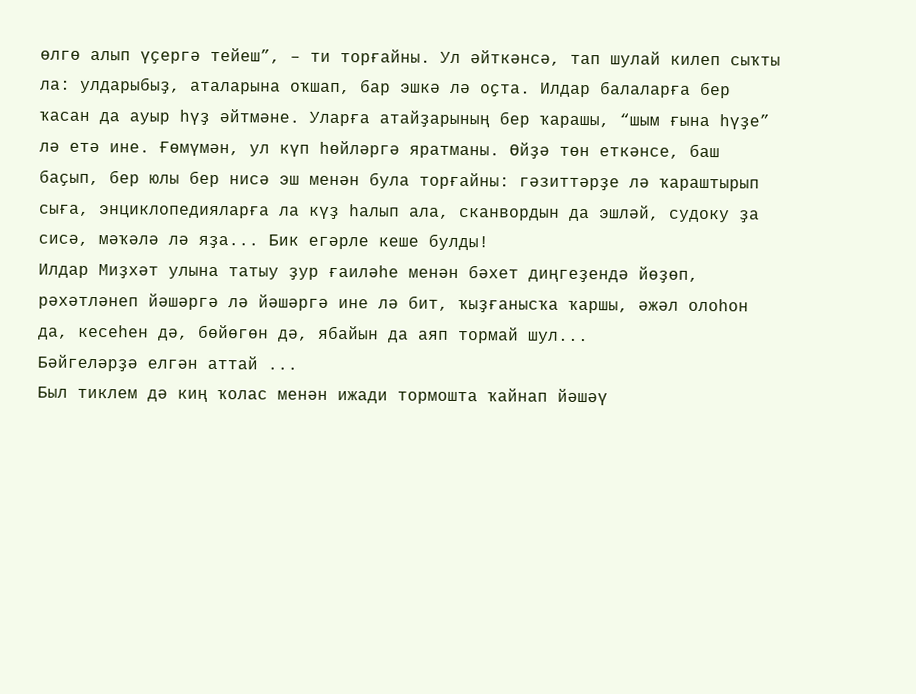өлгө алып үҫергә тейеш”, – ти торғайны. Ул әйткәнсә, тап шулай килеп сыҡты ла: улдарыбыҙ, аталарына оҡшап, бар эшкә лә оҫта. Илдар балаларға бер ҡасан да ауыр һүҙ әйтмәне. Уларға атайҙарының бер ҡарашы, “шым ғына һүҙе” лә етә ине. Ғөмүмән, ул күп һөйләргә яратманы. Өйҙә төн еткәнсе, баш баҫып, бер юлы бер нисә эш менән була торғайны: гәзиттәрҙе лә ҡараштырып сыға, энциклопедияларға ла күҙ һалып ала, сканвордын да эшләй, судоку ҙа сисә, мәҡәлә лә яҙа... Бик егәрле кеше булды!
Илдар Миҙхәт улына татыу ҙур ғаиләһе менән бәхет диңгеҙендә йөҙөп, рәхәтләнеп йәшәргә лә йәшәргә ине лә бит, ҡыҙғанысҡа ҡаршы, әжәл олоһон да, кесеһен дә, бөйөгөн дә, ябайын да аяп тормай шул...
Бәйгеләрҙә елгән аттай ...
Был тиклем дә киң ҡолас менән ижади тормошта ҡайнап йәшәү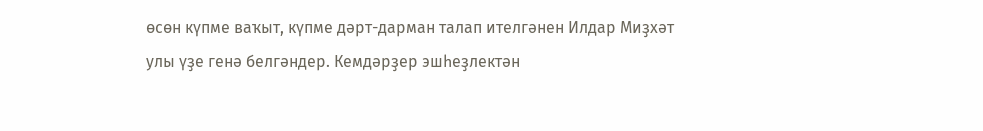өсөн күпме ваҡыт, күпме дәрт-дарман талап ителгәнен Илдар Миҙхәт улы үҙе генә белгәндер. Кемдәрҙер эшһеҙлектән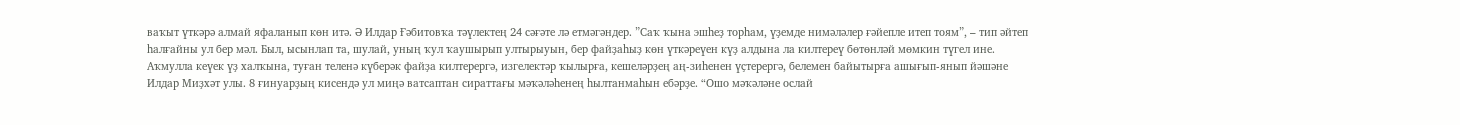ваҡыт үткәрә алмай яфаланып көн итә. Ә Илдар Ғәбитовҡа тәүлектең 24 сәғәте лә етмәгәндер. ”Саҡ ҡына эшһеҙ торһам, үҙемде нимәләлер ғәйепле итеп тоям”, – тип әйтеп һалғайны ул бер мәл. Был, ысынлап та, шулай, уның ҡул ҡаушырып ултырыуын, бер файҙаһыҙ көн үткәреүен күҙ алдына ла килтереү бөтөнләй мөмкин түгел ине.
Аҡмулла кеүек үҙ халҡына, туған теленә күберәк файҙа килтерергә, изгелектәр ҡылырға, кешеләрҙең аң-зиһенен үҫтерергә, белемен байытырға ашығып-янып йәшәне Илдар Миҙхәт улы. 8 ғинуарҙың кисендә ул миңә ватсаптан сираттағы мәҡәләһенең һылтанмаһын ебәрҙе. “Ошо мәҡәләне ослай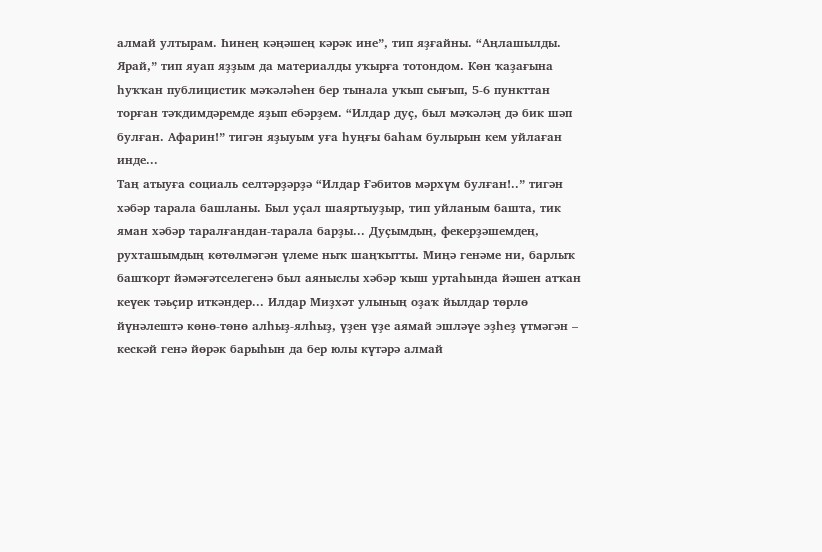алмай ултырам. Һинең кәңәшең кәрәк ине”, тип яҙғайны. “Аңлашылды. Ярай,” тип яуап яҙҙым да материалды уҡырға тотондом. Көн ҡаҙағына һуҡҡан публицистик мәҡәләһен бер тынала уҡып сығып, 5-6 пункттан торған тәҡдимдәремде яҙып ебәрҙем. “Илдар дуҫ, был мәҡәләң дә бик шәп булған. Афарин!” тигән яҙыуым уға һуңғы баһам булырын кем уйлаған инде...
Таң атыуға социаль селтәрҙәрҙә “Илдар Ғәбитов мәрхүм булған!..” тигән хәбәр тарала башланы. Был уҫал шаяртыуҙыр, тип уйланым башта, тик яман хәбәр таралғандан-тарала барҙы... Дуҫымдың, фекерҙәшемдең, рухташымдың көтөлмәгән үлеме ныҡ шаңҡытты. Миңә генәме ни, барлыҡ башҡорт йәмәғәтселегенә был аяныслы хәбәр ҡыш уртаһында йәшен атҡан кеүек тәьҫир иткәндер... Илдар Миҙхәт улының оҙаҡ йылдар төрлө йүнәлештә көнө-төнө алһыҙ-ялһыҙ, үҙен үҙе аямай эшләүе эҙһеҙ үтмәгән – кескәй генә йөрәк барыһын да бер юлы күтәрә алмай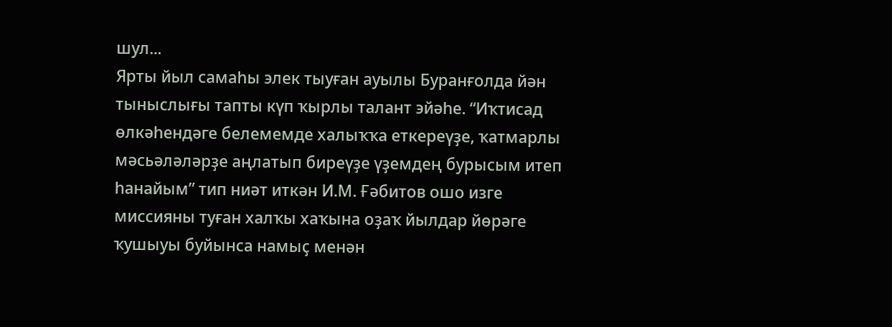шул...
Ярты йыл самаһы элек тыуған ауылы Буранғолда йән тыныслығы тапты күп ҡырлы талант эйәһе. “Иҡтисад өлкәһендәге белемемде халыҡҡа еткереүҙе, ҡатмарлы мәсьәләләрҙе аңлатып биреүҙе үҙемдең бурысым итеп һанайым” тип ниәт иткән И.М. Ғәбитов ошо изге миссияны туған халҡы хаҡына оҙаҡ йылдар йөрәге ҡушыуы буйынса намыҫ менән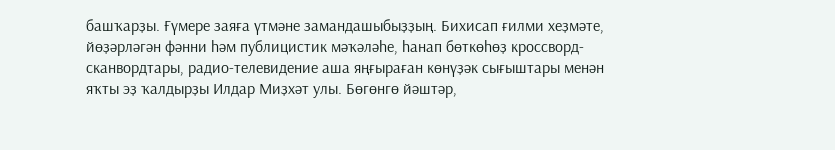башҡарҙы. Ғүмере заяға үтмәне замандашыбыҙҙың. Бихисап ғилми хеҙмәте, йөҙәрләгән фәнни һәм публицистик мәҡәләһе, һанап бөткөһөҙ кроссворд-сканвордтары, радио-телевидение аша яңғыраған көнүҙәк сығыштары менән яҡты эҙ ҡалдырҙы Илдар Миҙхәт улы. Бөгөнгө йәштәр,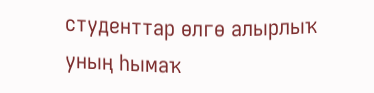студенттар өлгө алырлыҡ уның һымаҡ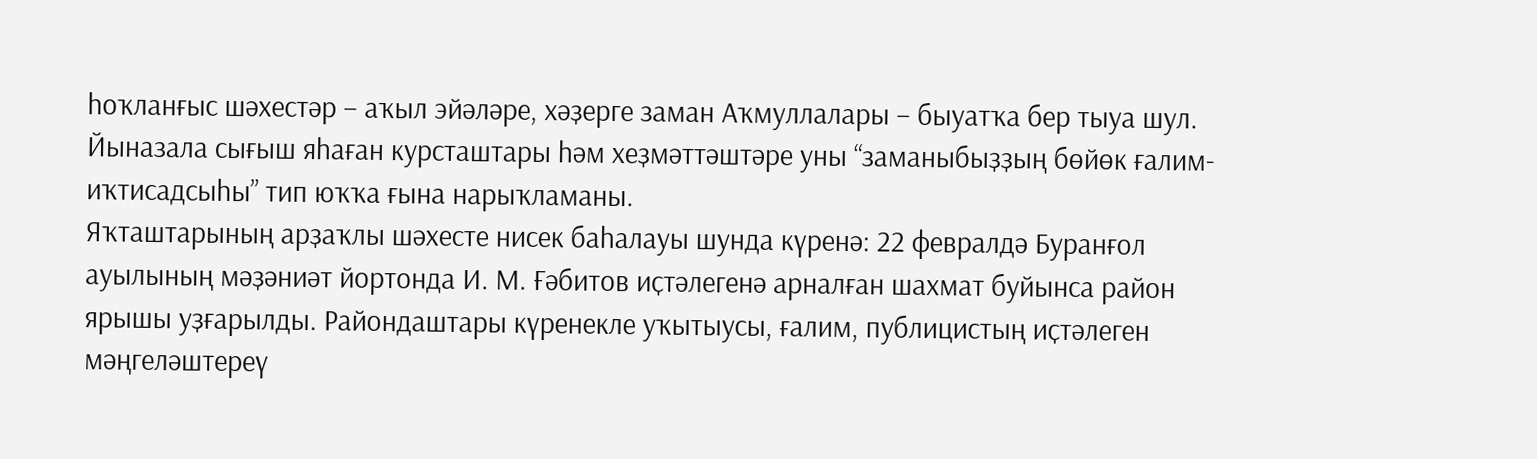һоҡланғыс шәхестәр – аҡыл эйәләре, хәҙерге заман Аҡмуллалары – быуатҡа бер тыуа шул. Йыназала сығыш яһаған курсташтары һәм хеҙмәттәштәре уны “заманыбыҙҙың бөйөк ғалим-иҡтисадсыһы” тип юҡҡа ғына нарыҡламаны.
Яҡташтарының арҙаҡлы шәхесте нисек баһалауы шунда күренә: 22 февралдә Буранғол ауылының мәҙәниәт йортонда И. М. Ғәбитов иҫтәлегенә арналған шахмат буйынса район ярышы уҙғарылды. Райондаштары күренекле уҡытыусы, ғалим, публицистың иҫтәлеген мәңгеләштереү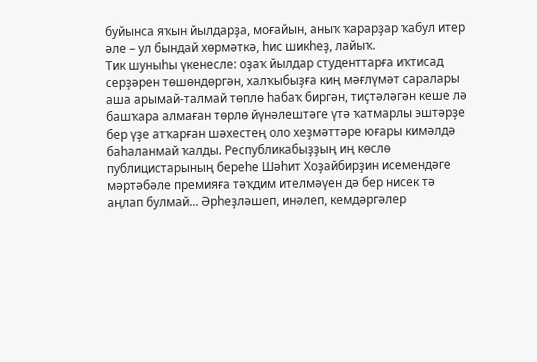буйынса яҡын йылдарҙа, моғайын, аныҡ ҡарарҙар ҡабул итер әле – ул бындай хөрмәткә, һис шикһеҙ, лайыҡ.
Тик шуныһы үкенесле: оҙаҡ йылдар студенттарға иҡтисад серҙәрен төшөндөргән, халҡыбыҙға киң мәғлүмәт саралары аша арымай-талмай төплө һабаҡ биргән, тиҫтәләгән кеше лә башҡара алмаған төрлө йүнәлештәге үтә ҡатмарлы эштәрҙе бер үҙе атҡарған шәхестең оло хеҙмәттәре юғары кимәлдә баһаланмай ҡалды. Республикабыҙҙың иң көслө публицистарының береһе Шәһит Хоҙайбирҙин исемендәге мәртәбәле премияға тәҡдим ителмәүен дә бер нисек тә аңлап булмай... Әрһеҙләшеп, инәлеп, кемдәргәлер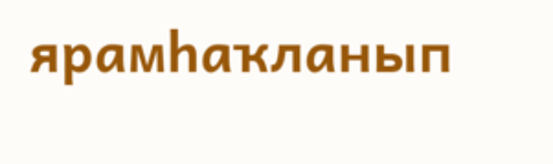ярамһаҡланып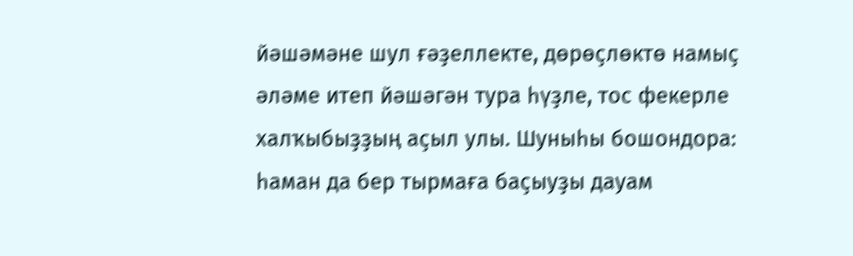йәшәмәне шул ғәҙеллекте, дөрөҫлөктө намыҫ әләме итеп йәшәгән тура һүҙле, тос фекерле халҡыбыҙҙың аҫыл улы. Шуныһы бошондора: һаман да бер тырмаға баҫыуҙы дауам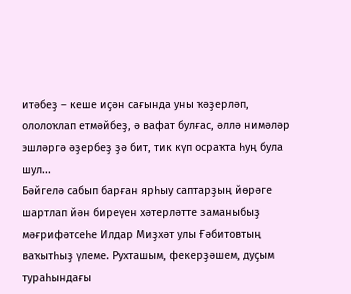итәбеҙ – кеше иҫән сағында уны ҡәҙерләп, ололоҡлап етмәйбеҙ, ә вафат булғас, әллә нимәләр эшләргә әҙербеҙ ҙә бит, тик күп осраҡта һуң була шул...
Бәйгелә сабып барған ярһыу саптарҙың йөрәге шартлап йән биреүен хәтерләтте заманыбыҙ мәғрифәтсеһе Илдар Миҙхәт улы Ғәбитовтың ваҡытһыҙ үлеме. Рухташым, фекерҙәшем, дуҫым тураһындағы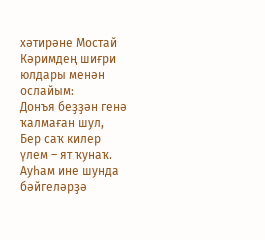хәтирәне Мостай Кәримдең шиғри юлдары менән ослайым:
Донъя беҙҙән генә ҡалмаған шул,
Бер саҡ килер үлем – ят ҡунаҡ.
Ауһам ине шунда бәйгеләрҙә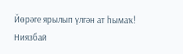Йөрәге ярылып үлгән ат һымаҡ!
Ниязбай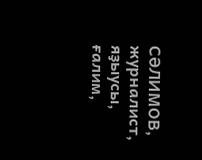СӘЛИМОВ,
журналист, яҙыусы, ғалим,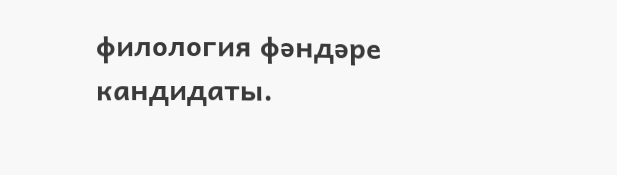филология фәндәре кандидаты.